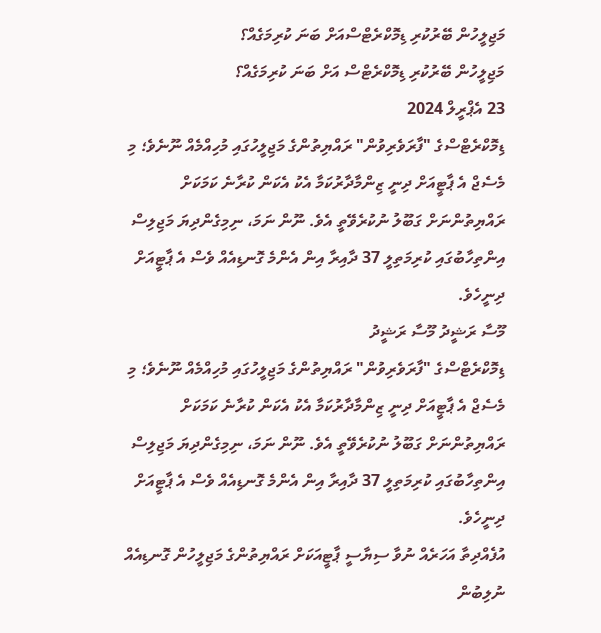މަޖިލީހުން ބޭރުކުރި ޑިމޮކްރެޓްސްއަށް ބަނަ ކުރިމަގެއް؟
މަޖިލީހުން ބޭރުކުރި ޑިމޮކްރެޓްސް އަށް ބަނަ ކުރިމަގެއް؟
23 އެޕްރީލް 2024
ޑިމޮކްރެޓްސްގެ "ފާރަވެރިވުން" ރައްޔިތުންގެ މަޖިލީހުގައި މުހިއްމެއް ނޫނެވެ؛ މި މެސެޖް އެ ޕާޓީއަށް ދިނީ ޒިންމާދާރުކަމާ އެކު އެކަން ކުރާނެ ކަމަކަށް ރައްޔިތުންނަށް ގަބޫލު ނުކުރެވޭތީ އެވެ. ނޫން ނަމަ، ނިމިގެންދިޔަ މަޖިލިސް އިންތިހާބުގައި ކުރިމަތިލީ 37 ދާއިރާ އިން އެންމެ ގޮނޑިއެއް ވެސް އެ ޕާޓީއަށް ދިނީހެވެ.
މޫސާ ރަޝީދު މޫސާ ރަޝީދު
ޑިމޮކްރެޓްސްގެ "ފާރަވެރިވުން" ރައްޔިތުންގެ މަޖިލީހުގައި މުހިއްމެއް ނޫނެވެ؛ މި މެސެޖް އެ ޕާޓީއަށް ދިނީ ޒިންމާދާރުކަމާ އެކު އެކަން ކުރާނެ ކަމަކަށް ރައްޔިތުންނަށް ގަބޫލު ނުކުރެވޭތީ އެވެ. ނޫން ނަމަ، ނިމިގެންދިޔަ މަޖިލިސް އިންތިހާބުގައި ކުރިމަތިލީ 37 ދާއިރާ އިން އެންމެ ގޮނޑިއެއް ވެސް އެ ޕާޓީއަށް ދިނީހެވެ.
އުފެއްދިތާ އަހަރެއް ނުވާ ސިޔާސީ ޕާޓީއަކަށް ރައްޔިތުންގެ މަޖިލީހުން ގޮނޑިއެއް ނުލިބުން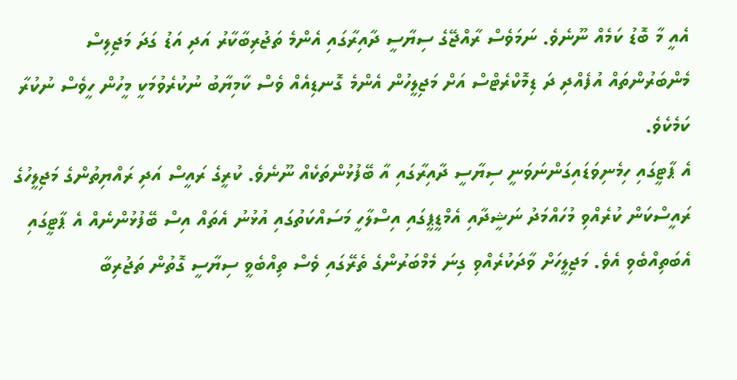އެއީ މާ ބޮޑު ކަމެއް ނޫނެވެ. ނަމަވެސް ރާއްޖޭގެ ސިޔާސީ ދާއިރާގައި އެންމެ ތަޖުރިބާކާރު އަދި އަޑު ގަދަ މަޖިލިސް މެންބަރުންތައް އުފެއްދި ދަ ޑިމޮކްރެޓްސް އަށް މަޖިލީހުން އެންމެ ގޮނޑިއެއް ވެސް ކާމިޔާބު ނުކުރެވުމަކީ މީހުން ހީވެސް ނުކުރާ ކަމެކެވެ.
އެ ޕާޓީގައި ހިމެނިވަޑައިގަންނަވަނީ ސިޔާސީ ދާއިރާގައި އާ ބޭފުޅުންތަކެއް ނޫނެވެ. ކުރީގެ ރައީސް އަދި ރައްޔިތުންގެ މަޖިލީހުގެ ރައީސްކަން ކުރެއްވި މުހައްމަދު ނަޝީދާއި އެމްޑީޕީގައި އިސްލާހީ މަސައްކަތުގައި އުޅުނު އެތައް އިސް ބޭފުޅުންނެއް އެ ޕާޓީގައި އެބަތިއްބެވި އެވެ. މަޖިލީހަށް ވާދަކުރެއްވި ގިނަ މެމްބަރުންގެ ތެރޭގައި ވެސް ތިއްބެވީ ސިޔާސީ ގޮތުން ތަޖުރިބާ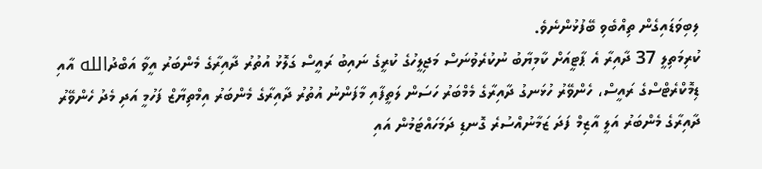ލިބިވަޑައިގެން ތިއްބެވި ބޭފުޅުންނެވެ.
ކުރިމަތިލީ 37 ދާއިރާ އެ ޕާޓީއަށް ކާމިޔާބު ނުކުރެވުނަސް މަޖިލީހުގެ ކުރީގެ ނައިބު ރައީސް ގަލޮޅު އުތުރު ދާއިރާގެ މެންބަރު އީވާ އަބްދުالله އާއި ޑިމޮކްރެޓްސްގެ ރައީސް، ހެންވޭރު ހުޅަނގު ދާއިރާގެ މެމްބަރު ހަސަން ލަތީފާއި މާފަންނު އުތުރު ދާއިރާގެ މެންބަރު އިމްތިޔާޒް ފަހުމީ އަދި މެދު ހެންވޭރު ދާއިރާގެ މެންބަރު އަލީ އާޒިމް ފަދަ ޒަމާނުއްސުރެ ގޮނޑި ދަމަހައްޓަމުން އައި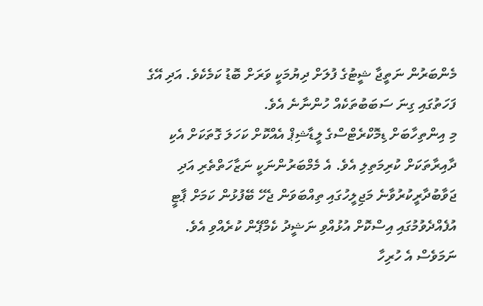މެންބަރުން ނަތީޖާ ޝީޓުގެ ފުލަށް ދިޔުމަކީ ވަރަށް ބޮޑު ކަމެކެވެ. އަދި އޭގެ ފަހަތުގައި ގިނަ ސަބަބުތަކެއް ހުންނާނެ އެވެ.
މި އިންތިހާބަށް ޑިމޮކްރެޓްސްގެ ލީޑާޝިޕް އެއްކޮށް ކަހަލަ ގޮތަކަށް އެކި ދާއިރާތަކަށް ކުރިމަތިލި އެވެ. އެ މެމްބަރުންނަކީ ނަޒާހަތްތެރި އަދި ޖަވާބުދާރީކުރުވާނެ މަޖިލީހުގައި ތިއްބަވަން ޖެހޭ ބޭފުޅުން ކަމަށް ޕާޓީ އުފެއްދެވުމުގައި އިސްކޮށް އުޅުއްވި ނަޝީދު ކެމްޕޭން ކުރެއްވި އެވެ.
ނަމަވެސް އެ ހުރިހާ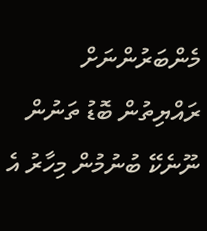މެންބަރުންނަށް ރައްޔިތުން ބޮޑު ތަނުން ނޫނެކޭ ބުނުމުން މިހާރު އެ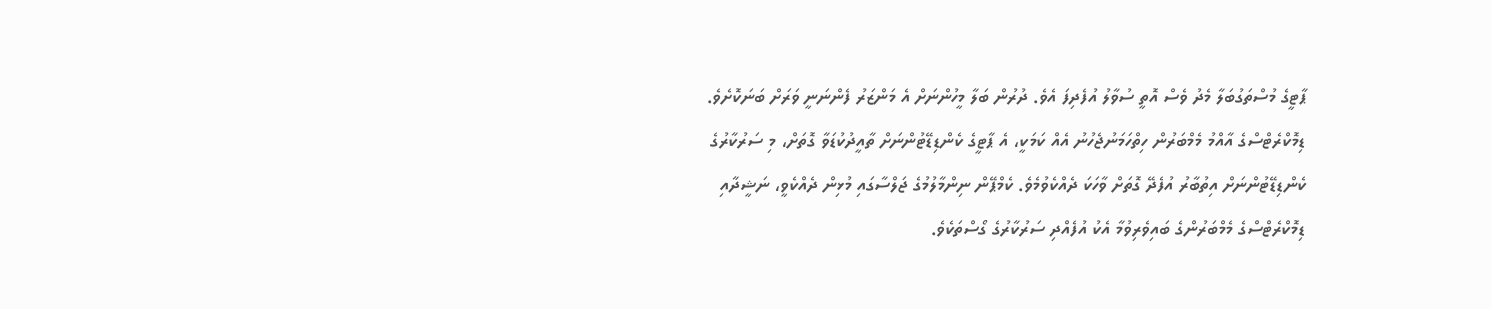ޕާޓީގެ މުސްތަގުބަލާ މެދު ވެސް އޮތީ ސުވާލު އުފެދިފަ އެވެ. ދުރުން ބަލާ މީހުންނަށް އެ މަންޒަރު ފެންނަނީ ވަރަށް ބަނަކޮށެވެ.
ޑިމޮކްރެޓްސްގެ އާއްމު މެމްބަރުން ހިތްހަމަނުޖެހުނު އެއް ކަމަކީ، އެ ޕާޓީގެ ކެންޑިޑޭޓުންނަށް ތާއީދުކުޑަވާ ގޮތަށް، މި ސަރުކާރުގެ ކެންޑިޑޭޓުންނަށް އިތުބާރު އުފެދޭ ގޮތަށް ވާހަކަ ދެއްކެވުމެވެ. ކެމްޕޭން ނިންމާލުމުގެ ޖަލްސާގައި މުޅިން ދެއްކެވީ، ނަޝީދާއި ޑިމޮކްރެޓްސްގެ މެމްބަރުންގެ ބައިވެރިވުމާ އެކު އުފެއްދި ސަރުކާރުގެ ގޯސްތަކެވެ.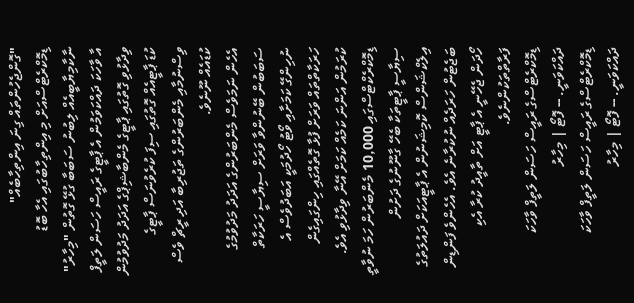"ގޮންޖެހުންތައް ގިނަ އިންތިހާބެއް"
ޑިމޮކްރެޓްސްއަށް މި އިންތިހާބުގައި އެހާ ބޮޑު ނާކާމިޔާބީއެއް ލިބުނު ސަބަބާ ގުޅޭ ގޮތުން "މިހާރު" އާ ވާހަކަ ދައްކަވަމުން އެ ޕާޓީގެ ރައީސް ހަސަން ލަތީފް ވިދާޅުވި ގޮތުގައި ޕާޓީގެ މެންބާޝިޕްގެ އަދަދު މަދުވުމުން ކުޑަ ޕާޓީއެއް ގޮތުގައި ސިފަ ކުރެވުނަސް ޕާޓީގެ ވިސްނުމާއި މެންބަރުންގެ ތަޖުރިބާ އަދި ރީޗް ވެސް ކުޑައެއް ނޫނެވެ.
އެހެން ނަމަވެސް މެންބަރުންގެ އަދަދު މަދުވުމުގެ ސަބަބުން ބޭނުންވާ ވަރަށް ސިޔާސީ ހަރަކާތް ނުހިންގޭ ކަމަށާއި ވޯޓު ހޯދުމަކީ އަބަދުވެސް އެ ހަރަކާތްތައް ވަރަށް ފުޅާ ގޮތެއްގައި ހިންގައިގެން ކުރަމުން އަންނަ ކަމެއް ކަމަށް އޭނާ ވިދާޅުވި އެވެ.
ޑިމޮކްރެކްޓްސްގައި 10,000 މެންބަރުން ހަމަ ނުވާތީ ސިޔާސީ ޕާޓީތަކާ ބެހޭ ގާނޫނުގެ ދަށުން އިލެކްޝަންސް ކޮމިޝަނުން އެ ޕާޓީއަކަށް ދައުލަތުގެ ބަޖެޓުން ހަރަދެއް ނުކުރާނެ އެވެ. އެހެންވެ ފަންޑިން ހޯދަން ޖެހޭނީ އެ ޕާޓީ އަށް ތާއީދު ކުރާ އެކި ފަރާތްތަކުންނެވެ.
ޑިމޮކްރެޓްސްގެ ރައީސް ހަސަން ލަތީފް ވާހަކަ ދައްކަވަނީ. -- ފޮޓޯ | މިހާރު
ޑިމޮކްރެޓްސްގެ ރައީސް ހަސަން ލަތީފް ވާހަކަ ދައްކަވަނީ. -- ފޮޓޯ | މިހާރު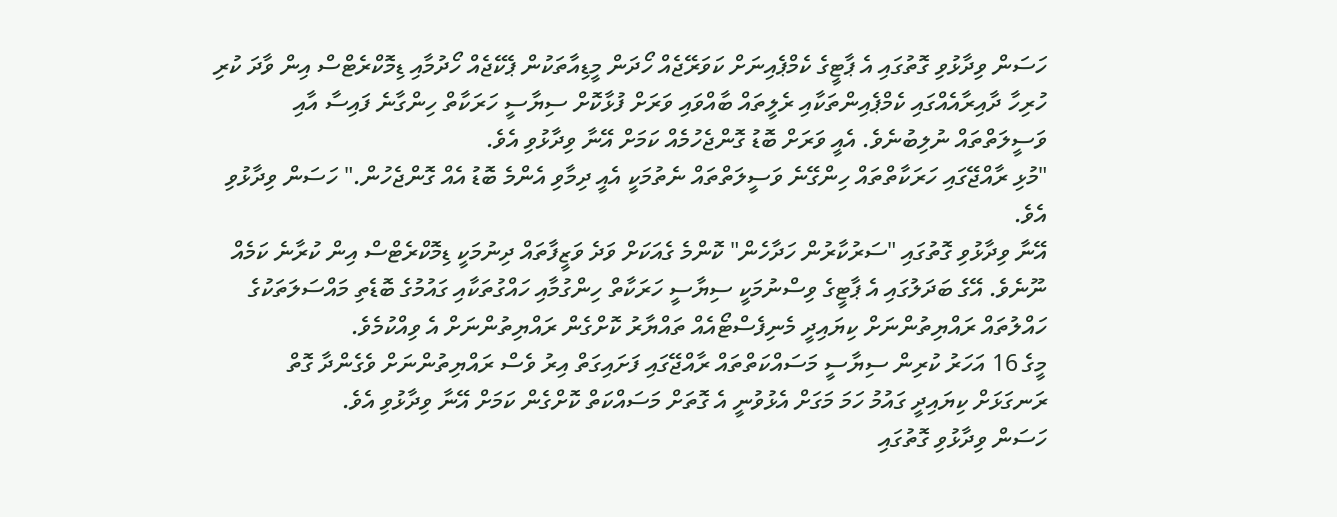ހަސަން ވިދާޅުވި ގޮތުގައި އެ ޕާޓީގެ ކެމްޕެއިނަށް ކަވަރޭޖެއް ހޯދަން މީޑިއާތަކުން ޕެކޭޖެއް ހޯދުމާއި ޑިމޮކްރެޓްސް އިން ވާދަ ކުރި ހުރިހާ ދާއިރާއެއްގައި ކެމްޕެއިންތަކާއި ރެލީތައް ބާއްވައި ވަރަށް ފުޅާކޮށް ސިޔާސީ ހަރަކާތް ހިންގާނެ ފައިސާ އާއި ވަސީލަތްތައް ނުލިބުނެވެ. އެއީ ވަރަށް ބޮޑު ގޮންޖެހުމެއް ކަމަށް އޭނާ ވިދާޅުވި އެވެ.
"މުޅި ރާއްޖޭގައި ހަރަކާތްތައް ހިންގޭނެ ވަސީލަތްތައް ނެތުމަކީ އެއީ ދިމާވި އެންމެ ބޮޑު އެއް ގޮންޖެހުން." ހަސަން ވިދާޅުވި އެވެ.
އޭނާ ވިދާޅުވި ގޮތުގައި "ސަރުކާރުން ހަދާހެން" ކޮންމެ ގެއަކަށް ވަދެ ވަޒީފާތައް ދިނުމަކީ ޑިމޮކްރެޓްސް އިން ކުރާނެ ކަމެއް ނޫނެވެ. އޭގެ ބަދަލުގައި އެ ޕާޓީގެ ވިސްނުމަކީ ސިޔާސީ ހަރަކާތް ހިންގުމާއި ހައްގުތަކާއި ގައުމުގެ ބޮޑެތި މައްސަލަތަކުގެ ހައްލުތައް ރައްޔިތުންނަށް ކިޔައިދީ މެނިފެސްޓޯއެއް ތައްޔާރު ކޮށްގެން ރައްޔިތުންނަށް އެ ވިއްކުމެވެ.
މީގެ 16 އަހަރު ކުރިން ސިޔާސީ މަސައްކަތްތައް ރާއްޖޭގައި ފަށައިގަތް އިރު ވެސް ރައްޔިތުންނަށް ވެގެންދާ ގޮތް ރަނގަޅަށް ކިޔައިދީ ގައުމު ހަމަ މަގަށް އެޅުވުނީ އެ ގޮތަށް މަސައްކަތް ކޮށްގެން ކަމަށް އޭނާ ވިދާޅުވި އެވެ.
ހަސަން ވިދާޅުވި ގޮތުގައި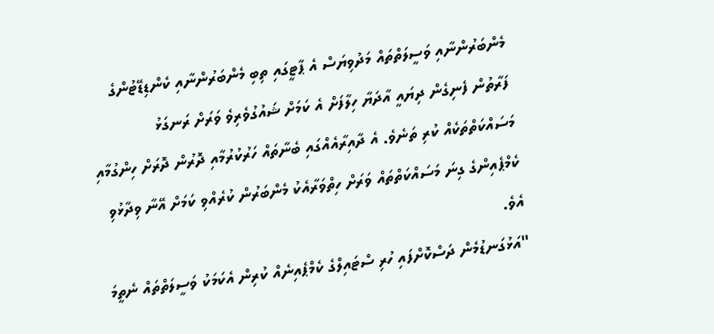މެންބަރުންނާއި ވަސީލަތްތައް މަދުވިޔަސް އެ ޕާޓީގައި ތިބި މެންބަރުންނާއި ކެންޑިޑޭޓުންގެ ފަރާތުން ފެނިގެން ދިޔައީ އާދަޔާ ހިލާފަށް އެ ކަމަށް ޝައުގުވެރިވެ ވަރަށް ރަނގަޅު މަސައްކަތްތަކެއް ކުރި ތަނެވެ. އެ ދާއިރާއެއްގައި ބެނާތައް ހަރުކުރުމާއި ދޮރުން ދޮރަށް ހިންގުމާއި ކެމްޕެއިންގެ ގިނަ މަސައްކަތްތައް ވަރަށް ހިތްވަރާއެކު މެންބަރުން ކުރެއްވި ކަމަށް އޭނާ ވިދާޅުވި އެވެ.
"އަޅުގަނޑުމެން ދަސްކޮށްފައި ހުރި ސްޓައިލްގެ ކެމްޕެއިނެއް ކުރިން އެކަމަކު ވަސީލަތްތައް ނެތީމަ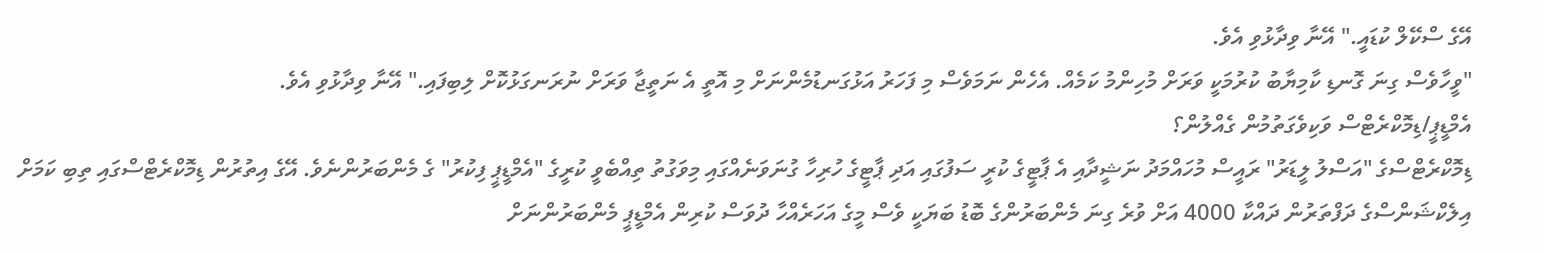އޭގެ ސްކޭލް ކުޑައީ." އޭނާ ވިދާޅުވި އެވެ.
"ވީހާވެސް ގިނަ ގޮނޑި ކާމިޔާބު ކުރުމަކީ ވަރަށް މުހިންމު ކަމެއް. އެހެން ނަމަވެސް މި ފަހަރު އަޅުގަނޑުމެންނަށް މި އޮތީ އެ ނަތީޖާ ވަރަށް ނުރަނގަޅުކޮށް ލިބިފައި." އޭނާ ވިދާޅުވި އެވެ.
އެމްޑީޕީ/ޑިމޮކްރެޓްސް ވަކިވެގަތުމުން ގެއްލުން؟
ޑިމޮކްރެޓްސްގެ "އަސްލު ލީޑަރު" ރައީސް މުހައްމަދު ނަޝީދާއި އެ ޕާޓީގެ ކުރީ ސަފުގައި އަދި ޕާޓީގެ ހުރިހާ ގުނަވަނެއްގައި މިވަގުތު ތިއްބެވީ ކުރީގެ "އެމްޑީޕީ ފިކުރު" ގެ މެންބަރުންނެވެ. އޭގެ އިތުރުން ޑިމޮކްރެޓްސްގައި ތިބި ކަމަށް އިލެކްޝަންސްގެ ދަފްތަރުން ދައްކާ 4000 އަށް ވުރެ ގިނަ މެންބަރުންގެ ބޮޑު ބަޔަކީ ވެސް މީގެ އަހަރެއްހާ ދުވަސް ކުރިން އެމްޑީޕީ މެންބަރުންނަށް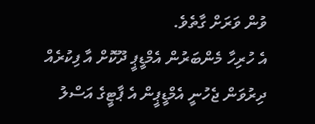ވުން ވަރަށް ގާތެވެ.
އެ ހުރިހާ މެންބަރުން އެމްޑީޕީ ދޫކޮށް އާ ފިކުރެއް ދިރުވަން ޖެހުނީ އެމްޑީޕީން އެ ޕާޓީގެ އަސްލު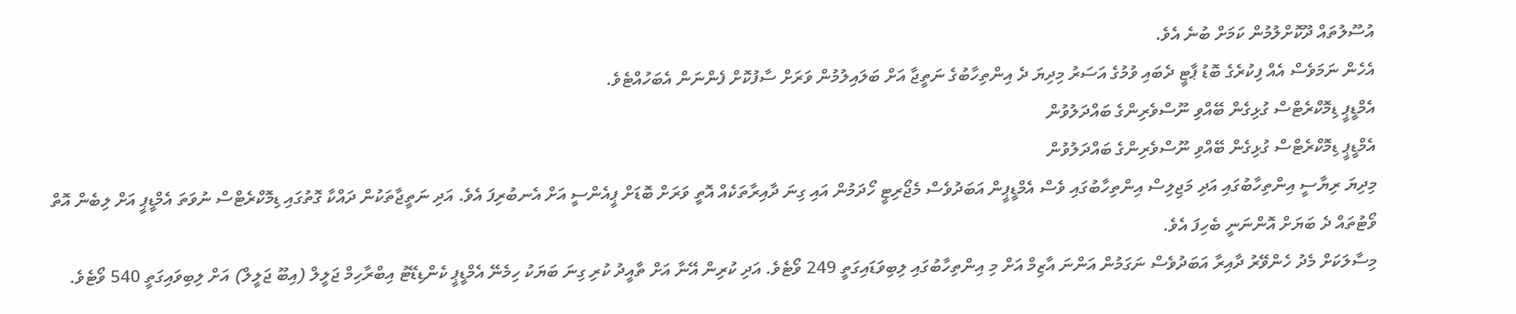އުސޫލުތައް ދޫކޮށްލުމުން ކަމަށް ބުނެ އެވެ.
އެހެން ނަމަވެސް އެއް ފިކުރެގެ ބޮޑު ޕާޓީ ދެބައި ވުމުގެ އަސަރު މިދިޔަ ދެ އިންތިހާބުގެ ނަތީޖާ އަށް ބަލައިލުމުން ވަރަށް ސާފުކޮށް ފެންނަން އެބަހުއްޓެވެ.
އެމްޑީޕީ ޑިމޮކްރެޓްސް ގުޅިގެން ބޭއްވި ނޫސްވެރިންގެ ބައްދަލުވުން
އެމްޑީޕީ ޑިމޮކްރެޓްސް ގުޅިގެން ބޭއްވި ނޫސްވެރިންގެ ބައްދަލުވުން
މިދިޔަ ރިޔާސީ އިންތިހާބުގައި އަދި މަޖިލިސް އިންތިހާބުގައި ވެސް އެމްޑީޕީން އަބަދުވެސް މެޖޯރިޓީ ހޯދަމުން އައި ގިނަ ދާއިރާތަކެއް އޮތީ ވަރަށް ބޮޑަށް ޕީއެންސީ އަށް އެނބުރިފަ އެވެ. އަދި ނަތީޖާތަކުން ދައްކާ ގޮތުގައި ޑިމޮކްރެޓްސް ނުވަތަ އެމްޑީޕީ އަށް ލިބެން އޮތް ވޯޓުތައް ދެ ބަޔަށް އޮންނަނީ ބެހިފަ އެވެ.
މިސާލަކަށް މެދު ހެންވޭރު ދާއިރާ އަބަދުވެސް ނަގަމުން އަންނަ އާޒިމް އަށް މި އިންތިހާބުގައި ލިބިވަޑައިގަތީ 249 ވޯޓެވެ. އަދި ކުރިން އޭނާ އަށް ތާއީދު ކުރި ގިނަ ބަޔަކު ހިމެނޭ އެމްޑީޕީ ކެންޑިޑޭޓު އިބްރާހިމް ޖަލީލް (އިބޫ ޖަލީލް) އަށް ލިބިވައިގަތީ 540 ވޯޓެވެ.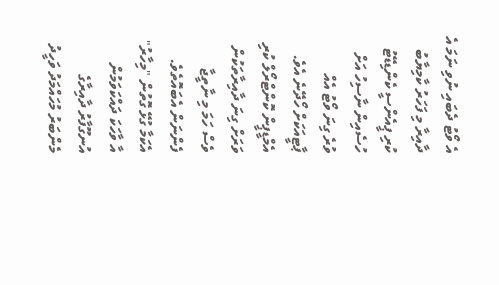އެ ވޯޓު ދެބައި ނުވި ނަމަ އެ ދާއިރާ މި ފަހަރު ކާމިޔާބު ކުރި ޕީއެންސީ ކެންޑިޑޭޓު ހުސެއިން ނާސިހު އަށް ވުރެ ގިނަ ވޯޓު އެއް ޕާޓީއަކަށް ހޯދޭނެ އެވެ.
އެމްޑީޕީން ކޮންޓްރޯލް ކުރި ވަރަށް ގިނަ ދާއިރާތަކުން ވެސް ހަމަ މި ނާތީޖާ ފެންނަން އެބައޮތެވެ.
އެކަމާ ގުޅޭ ގޮތުން "މިހާރު" އާ ވާހަކަ ދައްކަވަމުން އުނގޫފާރު ދާއިރާގެ މެންބަރު މުހައްމަދު ވަހީދު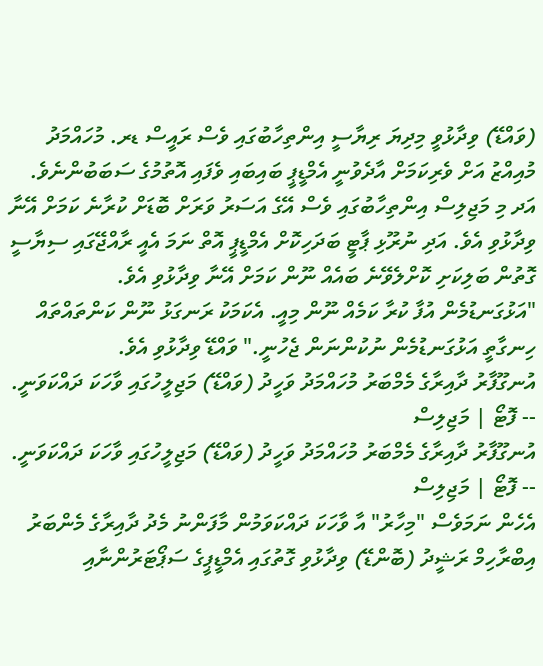(ވައްޑޭ) ވިދާޅުވީ މިދިޔަ ރިޔާސީ އިންތިހާބުގައި ވެސް ރައީސް ޑރ. މުހައްމަދު މުއިއްޒު އަށް ވެރިކަމަށް އާދެވުނީ އެމްޑީޕީ ބައިބައި ވެފައި އޮތުމުގެ ސަބަބުންނެވެ.
އަދ މި މަޖިލިސް އިންތިހާބުގައި ވެސް އޭގެ އަސަރު ވަރަށް ބޮޑަށް ކުރާނެ ކަމަށް އޭނާ ވިދާޅުވި އެވެ. އަދި ނުރޫޅި ޕާޓީ ބަދަހިކޮށް އެމްޑީޕީ އޮތް ނަމަ އެއީ ރާއްޖޭގައި ސިޔާސީ ގޮތުން ބަލިކަށި ކޮށްލެވޭނެ ބައެއް ނޫން ކަމަށް އޭނާ ވިދާޅުވި އެވެ.
"އަޅުގަނޑުމެން އުފާ ކުރާ ކަމެއް ނޫން މިއީ. އެކަމަކު ރަނގަޅު ނޫން ކަންތައްތައް ހިނގާތީ އަޅުގަނޑުމެން ނުކުންނަން ޖެހުނީ." ވައްޑޭ ވިދާޅުވި އެވެ.
އުނގޫފާރު ދާއިރާގެ މެމްބަރު މުހައްމަދު ވަހީދު (ވައްޑޭ) މަޖިލީހުގައި ވާހަކަ ދައްކަވަނީ. -- ފޮޓޯ | މަޖިލިސް
އުނގޫފާރު ދާއިރާގެ މެމްބަރު މުހައްމަދު ވަހީދު (ވައްޑޭ) މަޖިލީހުގައި ވާހަކަ ދައްކަވަނީ. -- ފޮޓޯ | މަޖިލިސް
އެހެން ނަމަވެސް "މިހާރު" އާ ވާހަކަ ދައްކަވަމުން މާފަންނު މެދު ދާއިރާގެ މެންބަރު އިބްރާހިމް ރަޝީދު (ބޮންޑޭ) ވިދާޅުވި ގޮތުގައި އެމްޑީޕީގެ ސަޕޯޓަރުންނާއި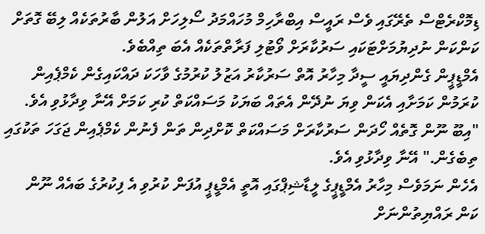ޑިމޮކްރެޓްސް ތެރޭގައި ވެސް ރައީސް އިބްރާހިމް މުހައްމަދު ސޯލިހަށް އަލުން ބާރުތަކެއް ލިބޭ ގޮތަށް ކަންކަން ނުދިޔުމަށްޓަކައި ސަރުކާރަށް ވޯޓުލި ފަރާތްތަކެއް އެބަ ތިއްބެވެ.
އެމްޑީޕީން ގެންދިޔައީ ސީދާ މިހާރު އޮތް ސަރުކާރު އަޒުލު ކުރުމުގެ ވާހަކަ ދައްކައިގެން ކެމްޕެއިން ކުރަމުން ކަމަށާއި އެކަން ވިޔަ ނުދޭން އެތައް ބަޔަކު މަސައްކަތް ކުރި ކަމަށް އޭނާ ވިދާޅުވި އެވެ.
"އިބޫ ނޫން ގޮތެއް ހޯދަން ސަރުކާރަށް މަސައްކަތް ކޮށްދިން ތަން ފެނުން ކެމްޕެއިން ޖަގަހަ ތަކުގައި ތިބެގެން." އޭނާ ވިދާޅުވި އެވެ.
އެހެން ނަމަވެސް މިހާރު އެމްޑީޕީގެ ލީޑާޝިޕްގައި އޮތީ އެމްޑީޕީ އުފަން ކުރުވި އެ ފިކުރުގެ ބައެއް ނޫން ކަން ރައްޔިތުންނަށް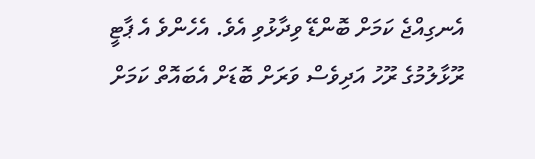އެނގިއްޖެ ކަމަށް ބޮންޑޭ ވިދާޅުވި އެވެ. އެހެންވެ އެ ޕާޓީ ރޫޅާލުމުގެ ރޫހު އަދިވެސް ވަރަށް ބޮޑަށް އެބައޮތް ކަމަށް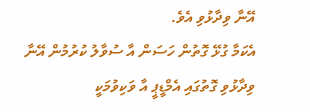އޭނާ ވިދާޅުވި އެވެ.
އެކަމާ ގުޅޭ ގޮތުން ހަސަން އާ ސުވާލު ކުރުމުން އޭނާ ވިދާޅުވި ގޮތުގައި އެމްޑީޕީ އާ ވަކިވުމަކީ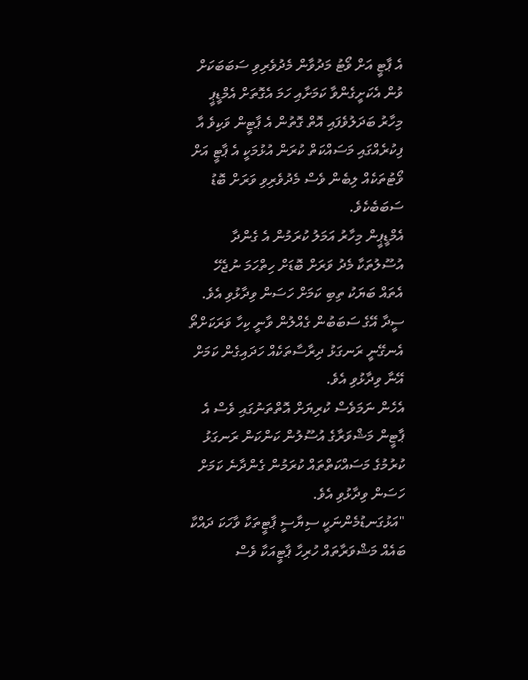އެ ޕާޓީ އަށް ވޯޓު މަދުވާން މެދުވެރިވި ސަބަބަކަށް ވުން އެކަށީގެންވާ ކަމަށާއި ހަމަ އެގޮތަށް އެމްޑީޕީ މިހާރު ބަދަލުވެފައި އޮތް ގޮތުން އެ ޕާޓީން ވަކިވެ އާ ފިކުރެއްގައި މަސައްކަތް ކުރަން އުޅުމަކީ އެ ޕާޓީ އަށް ވޯޓުތަކެއް ލިބެން ވެސް މެދުވެރިވި ވަރަށް ބޮޑު ސަބަބެކެވެ.
އެމްޑީޕީން މިހާރު އަމަލު ކުރަމުން އެ ގެންދާ އުސޫލުތަކާ މެދު ވަރަށް ބޮޑަށް ހިތްހަމަ ނުޖެހޭ އެތައް ބަޔަކު ތިބި ކަމަށް ހަސަން ވިދާޅުވި އެވެ. ސީދާ އޭގެ ސަބަބުން ގެއްލުން ވާނީ ކިހާ ވަރަކަށްތޯ އެނގޭނީ ރަނގަޅު ދިރާސާތަކެއް ހަދައިގެން ކަމަށް އޭނާ ވިދާޅުވި އެވެ.
އެހެން ނަމަވެސް ކުރިޔަށް އޮތްތަނުގައި ވެސް އެ ޕާޓީން މަޝްވަރާގެ އުސޫލުން ކަންކަން ރަނގަޅު ކުރުމުގެ މަސައްކަތްތައް ކުރަމުން ގެންދާނެ ކަމަށް ހަސަން ވިދާޅުވި އެވެ.
"އަޅުގަނޑުމެންނަކީ ސިޔާސީ ޕާޓީތަކާ ވާހަކަ ދައްކާ ބައެއް މަޝްވަރާތައް ހުރިހާ ޕާޓީއަކާ ވެސް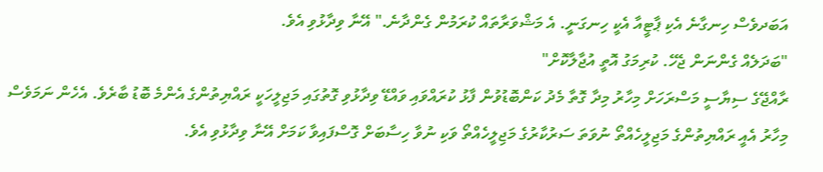އަބަދވެސް ހިނގާނެ އެކި ޕާޓީއާ އެކީ ހިނގަނީ. އެ މަޝްވަރާތައް ކުރަމުން ގެންދާނެ." އޭނާ ވިދާޅުވި އެވެ.
"ބަދަލެއް ގެންނަން ޖެހޭ. ކުރިމަގު އޮތީ އުޖާލާކޮށް"
ރާއްޖޭގެ ސިޔާސީ މަސްރަހަށް މިހާރު މިދާ ގޮތާ މެދު ކަންބޮޑުވުން ފާޅު ކުރައްވައި ވައްޑޭ ވިދާޅުވި ގޮތުގައި މަޖިލީހަކީ ރައްޔިތުންގެ އެންމެ ބޮޑު ބާރެވެ. އެހެން ނަމަވެސް މިހާރު އެއީ ރައްޔިތުންގެ މަޖިލީހެއްތޯ ނުވަތަ ސަރުކާރުގެ މަޖިލީހެއްތޯ ވަކި ނުވާ ހިސާބަށް ގޮސްފައިވާ ކަމަށް އޭނާ ވިދާޅުވި އެވެ.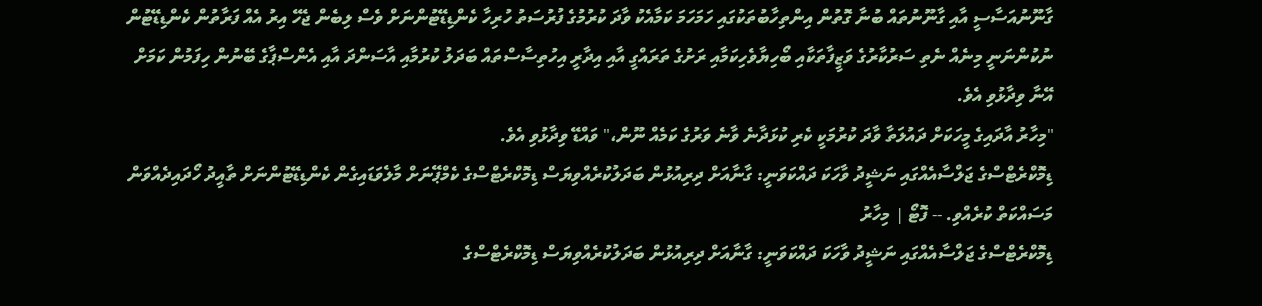ގާނޫނުއަސާސީ އާއި ގާނޫނުތައް ބުނާ ގޮތުން އިންތިހާބުތަކުގައި ހަމަހަމަ ކަމާއެކު ވާދަ ކުރުމުގެ ފުރުސަތު ހުރިހާ ކެންޑިޑޭޓުންނަށް ވެސް ލިބެން ޖެހޭ އިރު އެއް ފަރާތުން ކެންޑިޑޭޓުން ނުކުންނަނީ މިނެއް ނެތި ސަރުކާރުގެ ވަޒީފާތަކާއި ބޯހިޔާވެހިކަމާއި ރަށުގެ ތަރައްގީ އާއި އިދާރީ އިހުތިސާސްތައް ބަދަލު ކުރުމާއި އާސަންދަ އާއި އެންސްޕާގެ ބޭނުން ހިފަމުން ކަމަށް އޭނާ ވިދާޅުވި އެވެ.
"މިހާރު އާދައިގެ މީހަކަށް ދައުލަތާ ވާދަ ކުރުމަކީ ކެރި ކުޅަދާނެ ވާނެ ވަރުގެ ކަމެއް ނޫން،" ވައްޑޭ ވިދާޅުވި އެވެ.
ޑިމޮކްރެޓްސްގެ ޖަލްސާއެއްގައި ނަޝީދު ވާހަކަ ދައްކަވަނީ: ގާނާއަށް ދިރިއުޅުން ބަދަލުކުރެއްވިޔަސް ޑިމޮކްރެޓްސްގެ ކެމްޕޭނަށް މާލެވަޑައިގެން ކެންޑިޑޭޓުންނަށް ތާއީދު ހޯދައިދެއްވަން މަސައްކަތް ކުރެއްވި. -- ފޮޓޯ | މިހާރު
ޑިމޮކްރެޓްސްގެ ޖަލްސާއެއްގައި ނަޝީދު ވާހަކަ ދައްކަވަނީ: ގާނާއަށް ދިރިއުޅުން ބަދަލުކުރެއްވިޔަސް ޑިމޮކްރެޓްސްގެ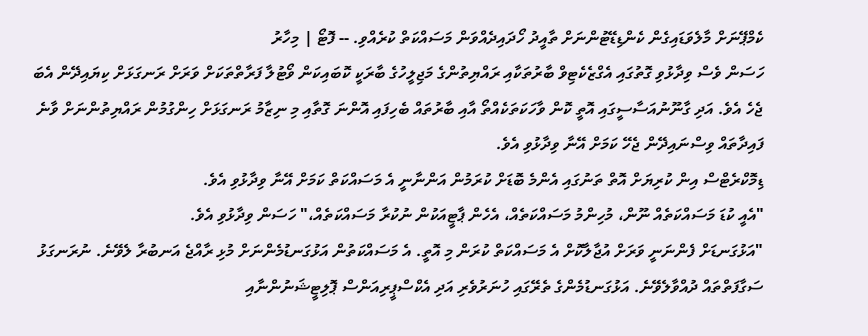ކެމްޕޭނަށް މާލެވަޑައިގެން ކެންޑިޑޭޓުންނަށް ތާއީދު ހޯދައިދެއްވަން މަސައްކަތް ކުރެއްވި. -- ފޮޓޯ | މިހާރު
ހަސަން ވެސް ވިދާޅުވި ގޮތުގައި އެގްޒެކެޓިވް ބާރުތަކާއި ރައްޔިތުންގެ މަޖިލީހުގެ ބާރަކީ ކޮބައިކަން ވޯޓުލާ ފަރާތްތަކަށް ވަރަށް ރަނގަޅަށް ކިޔައިދޭން އެބަ ޖެހެ އެވެ. އަދި ގާނޫނުއަސާސީގައި އޮތީ ކޮން ވާހަކަތަކެއްތޯ އާއި ބާރުތައް ބެހިފައި އޮންނަ ގޮތާއި މި ނިޒާމު ރަނގަޅަށް ހިންގުމުން ރައްޔިތުންނަށް ވާނެ ފައިދާތައް ވިސްނައިދޭން ޖެހޭ ކަމަށް އޭނާ ވިދާޅުވި އެވެ.
ޑިމޮކްރެޓްސް އިން ކުރިޔަށް އޮތް ތަނުގައި އެންމެ ބޮޑަށް ކުރަމުން އަންނާނީ އެ މަސައްކަތް ކަމަށް އޭނާ ވިދާޅުވި އެވެ.
"އެއީ ކުޑަ މަސައްކަތެއް ނޫން، މުހިންމު މަސައްކަތެއް، އެހެން ޕާޓީއަކުން ނުކުރާ މަސައްކަތެއް،" ހަސަން ވިދާޅުވި އެވެ.
"އަޅުގަނޑަށް ފެންނަނީ ވަރަށް އުޖާލާކޮށް އެ މަސައްކަތް ކުރަން މި އޮތީ. އެ މަސައްކަތުން އަޅުގަނޑުމެންނަށް މުޅި ރާއްޖެ އަނބުރާ ލެވޭނެ. ނުރަނގަޅު ސަގާފަތްތައް ދުއްވާލެވޭނެ. އަޅުގަނޑުމެންގެ ތެރޭގައި ހުނަރުވެރި އަދި އެކްސްޕީރިއަންސް ޕޮލިޓީޝަނުންނާއި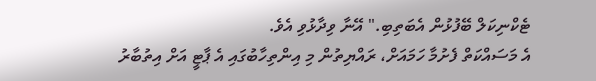ޓެކްނިކަލް ބޭފުޅުން އެބަތިބި." އޭނާ ވިދާޅުވި އެވެ.
އެ މަސައްކަތް ފެށުމާ ހަމައަށް، ރައްޔިތުން މި އިންތިހާބުގައި އެ ޕާޓީ އަށް އިތުބާރު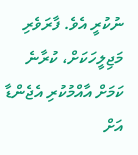ނުކުރީ އެވެ. ފާރަވެރި މަޖިލީހަކަށް، ކުރާނެ ކަމަށް އާއްމުކުރި އެޖެންޑާ އަށް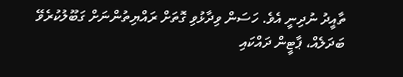ތާއީދު ނުދިނީ އެވެ. ހަސަން ވިދާޅުވި ގޮތަށް ރައްޔިތުންނަށް ގަބޫލުކުރެވޭ ބަދަލެއް، ޕާޓީން ދައްކައި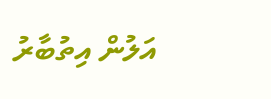އަލުން އިތުބާރު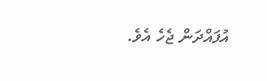އުފައްދަން ޖެހެ އެވެ.